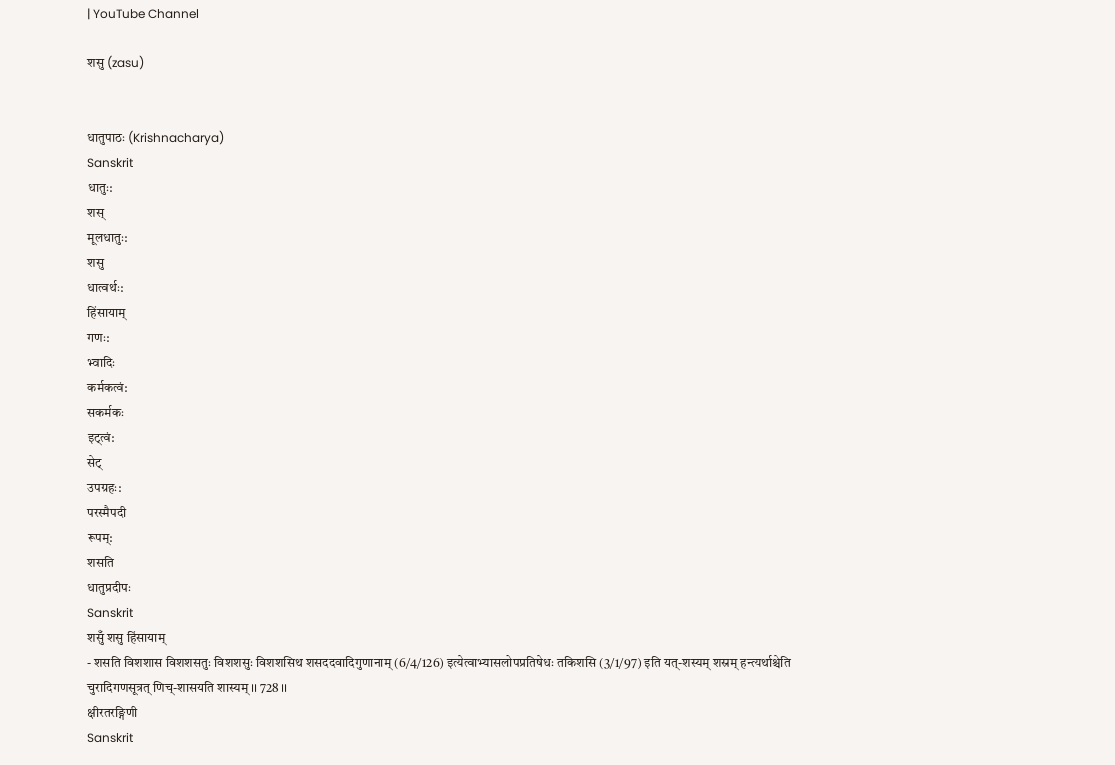| YouTube Channel

शसु (zasu)


धातुपाठः (Krishnacharya)
Sanskrit
धातुः:
शस्
मूलधातुः:
शसु
धात्वर्थः:
हिंसायाम्
गणः:
भ्वादिः
कर्मकत्वं:
सकर्मकः
इट्त्वं:
सेट्
उपग्रहः:
परस्मैपदी
रूपम्:
शसति
धातुप्रदीपः
Sanskrit
शसुँ शसु हिंसायाम्
- शसति विशशास विशशसतुः विशशसुः विशशसिथ शसददवादिगुणानाम् (6/4/126) इत्येत्वाभ्यासलोपप्रतिषेधः तकिशसि (3/1/97) इति यत्-शस्यम् शस्रम् हन्त्यर्थाश्चेति चुरादिगणसूत्रत् णिच्-शासयति शास्यम् ।। 728 ।।
क्षीरतरङ्गिणी
Sanskrit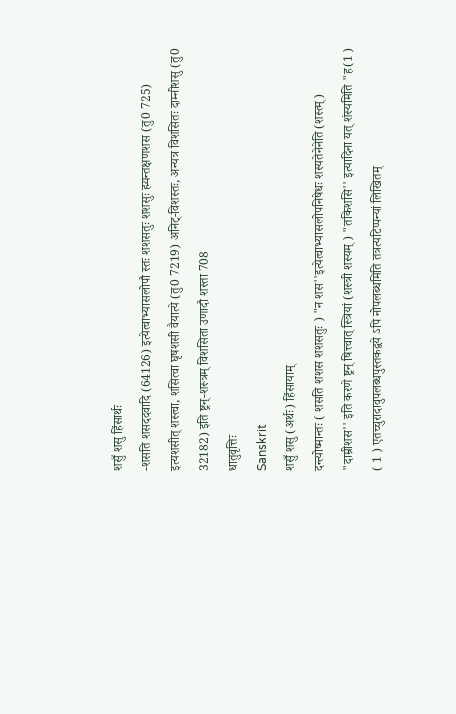शसुँ शसु हिंसार्थः
-शसति शसददवादि (64126) इत्येत्वाभ्यासलोपौ स्तः शशसतुः शशसुः ह्म्यन्तक्षणशस (तु0 725) इत्यशसीत् शस्त्वा, शसित्वा घृषशसी वैयात्ये (तु0 7219) अनिट्-विशस्तः, अन्यत्र विशसितः दाम्नीशसु (तु0 32182) इति ष्ट्रन्-शस्त्रम् विशसिता उणादौ शस्ता 708
धातुवृत्तिः
Sanskrit
शसुँ शसु (अर्थः) हिंसायाम्
दन्त्योष्मान्तः ( शसति शशस शशसतुः ) "न शस''इत्येत्वाभ्यासलोपनिषेधः शस्यतेनेनेति (शस्त्म्) "दाम्रीशस'' इति करणे ष्ट्रन् षित्त्वात् स्त्रियां (शस्त्री शस्यम् ) "तकिशसि'' इत्यादिना यत् शंस्यमिति "ह(1 ) ( 1 ) एतच्चुरादावुपलब्धपुस्तकद्वये ऽपि नोपलब्धमिति तत्रत्यटिप्पन्यां लिखितम्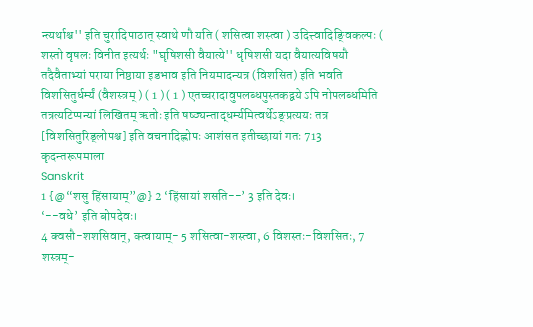न्त्यर्थाश्च'' इति चुरादिपाठात् स्वाथे णौ यति ( शसित्वा शस्त्वा ) उदित्त्वादिङ्विकल्पः ( शस्तो वृषलः विनीत इत्यर्थः "घृषिशसी वैयात्ये'' धृषिशसी यदा वैयात्यविषयौ तदैवैताभ्यां पराया निष्ठाया इडभाव इति नियमादन्यत्र (विशसित) इति भवति विशसितुर्धर्म्यं (वैशस्त्रम् ) ( 1 ) ( 1 ) एतच्चरादावुपलब्धपुस्तकद्वये ऽपि नोपलब्धमिति तत्रत्यटिप्पन्यां लिखितम् ऋतोः इति षष्ठ्यन्ताद्धर्म्यमित्वर्थेऽङ्प्रत्ययः तत्र [विशसितुरिड्लोपश्च] इति वचनादिह्लोपः आशंसत इतीच्छायां गतः 713
कृदन्तरूपमाला
Sanskrit
1 {@“शसु हिंसायाम्”@} 2 ‘हिंसायां शसति--’ 3 इति देवः।
‘--वधे’ इति बोपदेवः।
4 क्वसौ-शशसिवान्, क्त्वायाम्- 5 शसित्वा-शस्त्वा, 6 विशस्तः-विशसितः, 7 शस्त्रम्-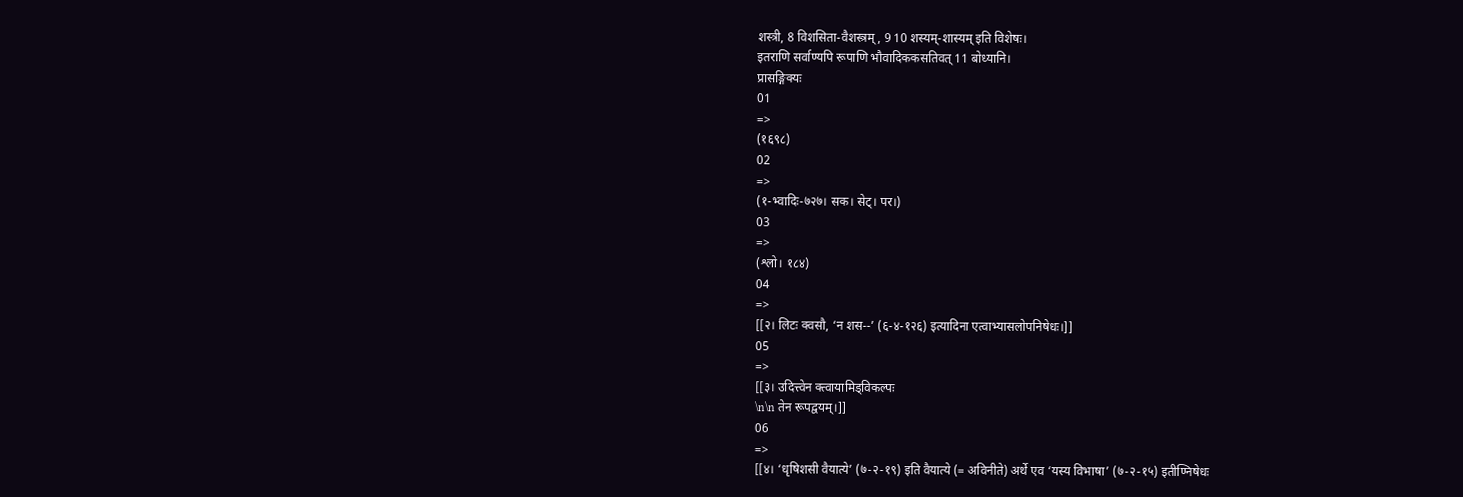शस्त्री, 8 विशसिता-वैशस्त्रम्, 9 10 शस्यम्-शास्यम् इति विशेषः।
इतराणि सर्वाण्यपि रूपाणि भौवादिककसतिवत् 11 बोध्यानि।
प्रासङ्गिक्यः
01
=>
(१६९८)
02
=>
(१-भ्वादिः-७२७। सक। सेट्। पर।)
03
=>
(श्लो। १८४)
04
=>
[[२। लिटः क्वसौ, ‘न शस--’ (६-४-१२६) इत्यादिना एत्वाभ्यासलोपनिषेधः।]]
05
=>
[[३। उदित्त्वेन क्त्वायामिड्विकल्पः
\n\n तेन रूपद्वयम्।]]
06
=>
[[४। ‘धृषिशसी वैयात्ये’ (७-२-१९) इति वैयात्ये (= अविनीते) अर्थे एव ‘यस्य विभाषा’ (७-२-१५) इतीण्निषेधः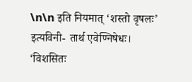\n\n इति नियमात् ‘शस्तो वृषलः’ इत्यविनी- तार्थ एवेण्निषेधः। ‘विशसितः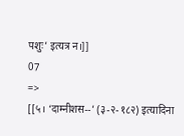पशुः’ इत्यत्र न।]]
07
=>
[[५। ‘दाम्नीशस--’ (३-२-१८२) इत्यादिना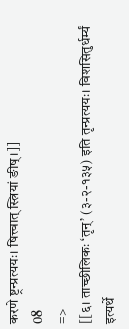करणे ष्ट्रन्प्रत्ययः। षित्त्वात् स्त्रियां ङीष्।]]
08
=>
[[६। ताच्छीलिकः ‘तृन्’ (३-२-१३५) इति तृन्प्रत्ययः। विशसितुर्धर्म्यं इत्यर्थे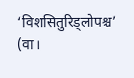‘विशसितुरिड्लोपश्च’ (वा।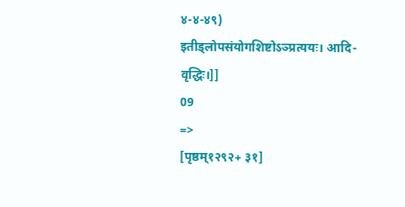४-४-४९) इतीड्लोपसंयोगशिष्टोऽञ्प्रत्ययः। आदि- वृद्धिः।]]
09
=>
[पृष्ठम्१२९२+ ३१]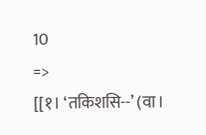10
=>
[[१। ‘तकिशसि--’ (वा।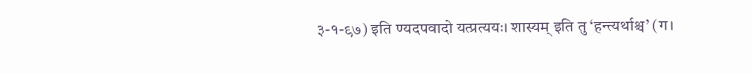३-१-९७) इति ण्यदपवादो यत्प्रत्ययः। शास्यम् इति तु ‘हन्त्यर्थाश्च’ (ग।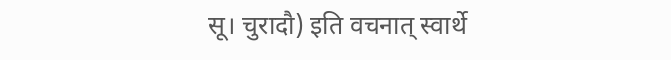सू। चुरादौ) इति वचनात् स्वार्थे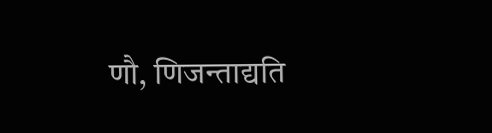णौ, णिजन्ताद्यति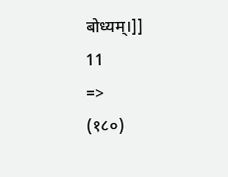बोध्यम्।]]
11
=>
(१८०)